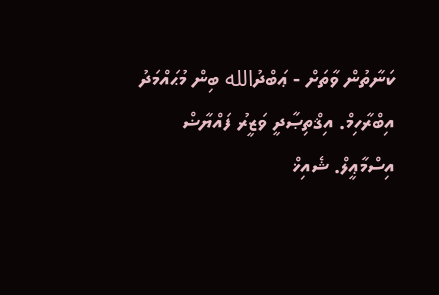ކަނާތުން ވާތަށް - ޢަބްދުالله ބިން މުޙައްމަދު އިބްރާހިމް. އިޤްތިޞާދީ ވަޒީރު ފައްޔާޟް އިސްމާޢީލް. ޝެއިޚް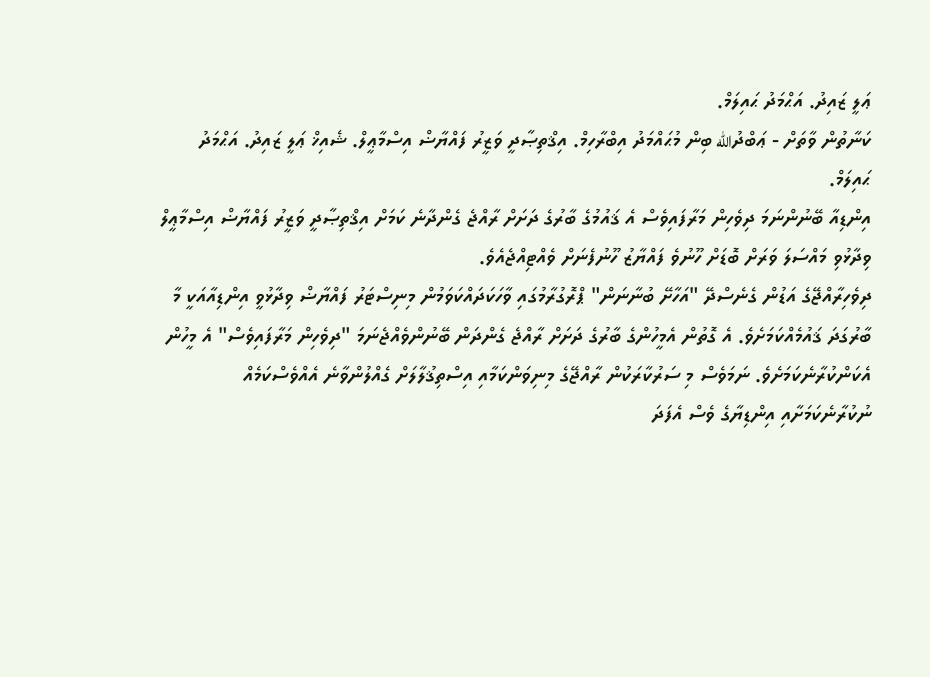ޢަލީ ޒައިދު. އަޙްމަދު ޙައިލަމް.
ކަނާތުން ވާތަށް - ޢަބްދުالله ބިން މުޙައްމަދު އިބްރާހިމް. އިޤްތިޞާދީ ވަޒީރު ފައްޔާޟް އިސްމާޢީލް. ޝެއިޚް ޢަލީ ޒައިދު. އަޙްމަދު ޙައިލަމް.
އިންޑިއާ ބޭނުންނަމަ ދިވެހިން މަރާފައިވެސް އެ ޤައުމުގެ ބާރުގެ ދަށަށް ރާއްޖެ ގެންދާނެ ކަމަށް އިޤްތިޞާދީ ވަޒީރު ފައްޔާޟް އިސްމާޢީލް ވިދާޅުވި މައްސަލަ ވަރަށް ބޮޑަށް ހޫނުވެ ފައްޔާޒު ހޫނުފެނަށް ވެއްޓިއްޖެއެވެ.
ދިވެހިރާއްޖޭގެ އަޑުން ގެނެސްދޭ "އަހާށޭ ބުނާނަން" ޕްރޮގުރާމުގައި ވާހަކަދައްކަވަމުން މިނިސްޓަރު ފައްޔާޟް ވިދާޅުވީ އިންޑިއާއަކީ މާ ބާރުގަދަ ޤައުމެއްކަމަށެވެ. އެ ގޮތުން އެމީހުންގެ ބާރުގެ ދަށަށް ރާއްޖެ ގެންދަން ބޭނުންވެއްޖެނަމަ "ދިވެހިން މަރާފައިވެސް" އެ މީހުން އެކަންކުރާނެކަމަށެވެ. ނަމަވެސް މި ސަރުކާރަކުން ރާއްޖޭގެ މިނިވަންކަމާއި އިސްތިޤުލާލަށް ގެއްލުންވާނެ އެއްވެސްކަމެއް ނުކުރާނެކަމަށާއި އިންޑިޔާގެ ވެސް އެފަދަ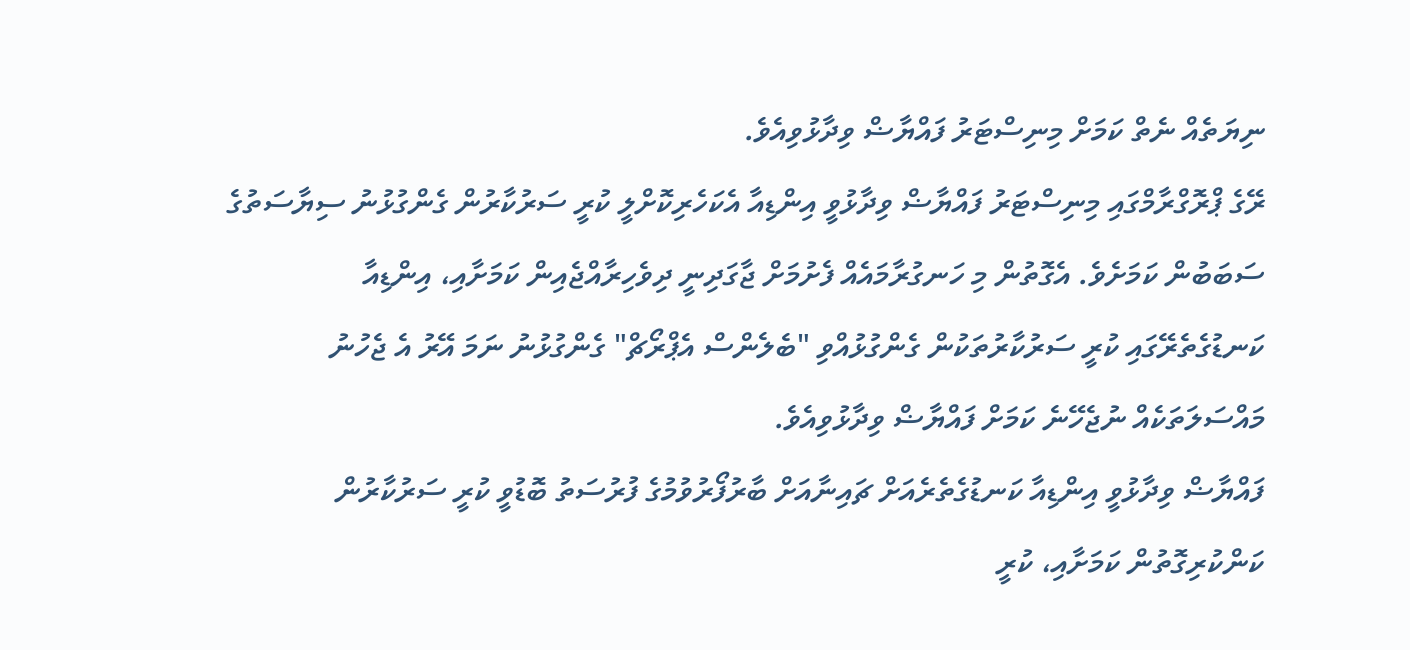ނިޔަތެއް ނެތް ކަމަށް މިނިސްޓަރު ފައްޔާޟް ވިދާޅުވިއެވެ.
ރޭގެ ޕްރޮގްރާމްގައި މިނިސްޓަރު ފައްޔާޟް ވިދާޅުވީ އިންޑިއާ އެކަހެރިކޮށްލީ ކުރީ ސަރުކާރުން ގެންގުޅުނު ސިޔާސަތުގެ ސަބަބުން ކަމަށެވެ. އެގޮތުން މި ހަނގުރާމައެއް ފެށުމަށް ޖާގަދިނީ ދިވެހިރާއްޖެއިން ކަމަށާއި، އިންޑިއާ ކަނޑުގެތެރޭގައި ކުރީ ސަރުކާރުތަކުން ގެންގުޅުއްވި "ބެލެންސް އެޕްރޯޗް" ގެންގުޅުނު ނަމަ އޭރު އެ ޖެހުނު މައްސަލަތަކެއް ނުޖެހޭނެ ކަމަށް ފައްޔާޟް ވިދާޅުވިއެވެ.
ފައްޔާޟް ވިދާޅުވީ އިންޑިއާ ކަނޑުގެތެރެއަށް ޗައިނާއަށް ބާރުފޯރުވުމުގެ ފުރުސަތު ބޮޑުވީ ކުރީ ސަރުކާރުން ކަންކުރިގޮތުން ކަމަށާއި، ކުރީ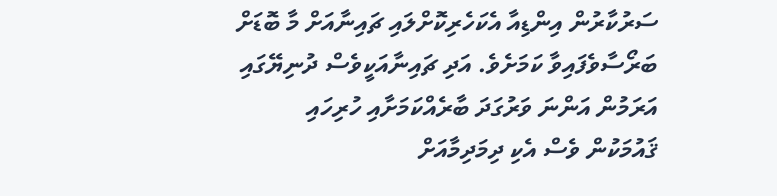ސަރުކާރުން އިންޑިއާ އެކަހެރިކޮށްލައި ޗައިނާއަށް މާ ބޮޑަށް ބަރޯސާވެފައިވާ ކަމަށެވެ. އަދި ޗައިނާއަކީވެސް ދުނިޔޭގައި އަރަމުން އަންނަ ވަރުގަދަ ބާރެއްކަމަށާއި ހުރިހައި ޤައުމަކުން ވެސް އެކި ދިމަދިމާއަށް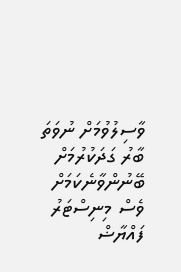ވާސިލުވުމަށް ނުވަތަ ބާރު ގަދަކުރުމަށް ބޭނުންވާނެކަމަށް ވެސް މިނިސްޓަރު ފައްޔާޟް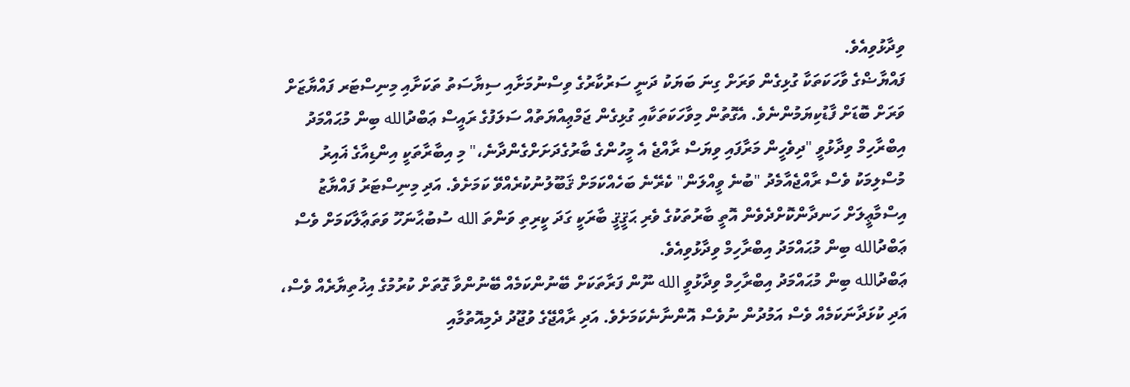ވިދާޅުވިއެވެ.
ފައްޔާޟްގެ ވާހަކަތަކާ ގުޅިގެން ވަރަށް ގިނަ ބަޔަކު ދަނީ ސަރުކާރުގެ ވިސްނުމަށާއި ސިޔާސަތު ތަކަށާއި މިނިސްޓަރ ފައްޔާޒަށް ވަރަށް ބޮޑަށް ފާޑުކިޔަމުންނެވެ. އެގޮތުން މިވާހަކަތަކާއި ގުޅިގެން ޖަމްޢިއްޔަތުއް ސަލަފުގެ ރައީސް ޢަބްދުالله ބިން މުޙައްމަދު އިބްރާހިމް ވިދާޅުވީ "ދިވެހީން މަރާފައި ވިޔަސް ރާއްޖެ އެ މީހުންގެ ބާރުގެދަށަށްގެންދާނެ،" މި އިބާރާތަކީ އިންޑިއާގެ ޣައިރު މުސްލިމަކު ވެސް ރާއްޖެއާމެދު "ބުނެ ވީއްލަން" ކެރޭނެ ބަހެއްކަމަށް ޤަބޫލުނުކުރެއްވޭ ކަމަށެވެ. އަދި މިނިސްޓަރު ފައްޔާޒު އިސްމާޢީލަށް ހަނދާންކޮށްދެވެން އޮތީ ބާރުތަކުގެ ވެރި ޙަޤީޤީ ބާރަކީ ގަދަ ކީރިތި ވަންތަ الله ސުބުޙާނަހޫ ވަތަޢާލާކަމަށް ވެސް ޢަބްދުالله ބިން މުޙައްމަދު އިބްރާހިމް ވިދާޅުވިއެވެ.
ޢަބްދުالله ބިން މުޙައްމަދު އިބްރާހިމް ވިދާޅުވީ الله ނޫން ފަރާތަކަށް ބޭނުންކަމެއް ބޭނުންވާ ގޮތަށް ކުރުމުގެ އިޚުތިޔާރެއް ވެސް، އަދި ކުޅަދާނަކަމެއް ވެސް އަމުދުން ނުވެސް އޮންނާނެކަމަށެވެ. އަދި ރާއްޖޭގެ ވުޖޫދު ދެމިއޮތުމާއި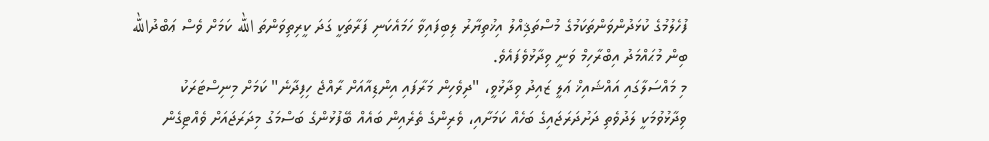ފުހެލުމުގެ ކުޅަދުންވަންތަކަމުގެ މުސްތަޤިއްލު އިޚުތިޔާރު ލިބިފައިވާ ހަމައެކަނި ފަރާތަކީ ގަދަ ކީރިތިވަންތަ الله ކަމަށް ވެސް ޢަބްދުالله ބިން މުޙައްމަދު އިބްރާހިމް ވަނީ ވިދާޅުވެފައެވެ.
މި މައްސަލާގައި އައްޝައިޚް ޢަލީ ޒައިދު ވިދާޅުވީ، "ދިވެހިން މަރާފައި އިންޑިއާއަށް ރާއްޖެ ހިފިދާނެ" ކަމަށް މިނިސްޓަރަކު ވިދާޅުވުމަކީ ލަދުވެތި ދަށުދަރަޖައިގެ ބަހެއް ކަމަށާއި، ވެރިންގެ ތެރެއިން ބައެއް ބޭފުޅުންގެ ބަސްމަގު މިދަރަޖައަށް ވެއްޓިގެން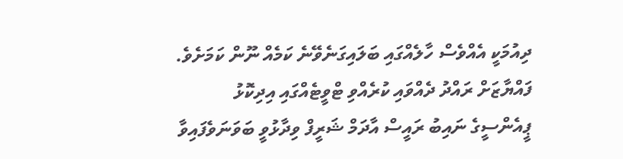ދިއުމަކީ އެއްވެސް ހާލެއްގައި ބަލައިގަނެވޭނެ ކަމެއް ނޫން ކަމަށެވެ.
ފައްޔާޒަށް ރައްދު ދެއްވައި ކުރެއްވި ޓްވީޓެއްގައި އިދިކޮޅު ޕީއެންސީގެ ނައިބު ރައީސް އާދަމް ޝަރީފް ވިދާޅުވީ ބަވަނަވެފައިވާ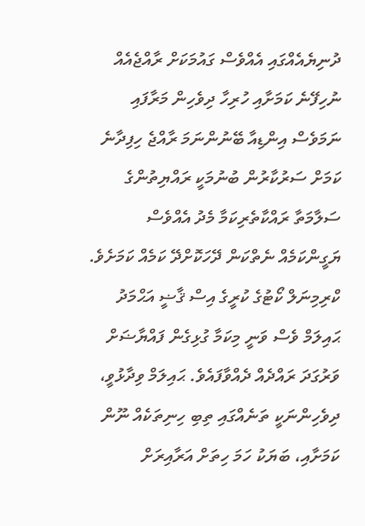ދުނިޔެއެއްގައި އެއްވެސް ގައުމަކަށް ރާއްޖެއެއް ނުހިފޭނެ ކަމަށާއި ހުރިހާ ދިވެހިން މަރާފައި ނަމަވެސް އިންޑިއާ ބޭނުންނަމަ ރާއްޖެ ހިފިދާނެ ކަމަށް ސަރުކާރުން ބުނުމަކީ ރައްޔިތުންގެ ސަލާމަތާ ރައްކާތެރިކަމާ މެދު އެއްވެސް ޔަގީންކަމެއް ނެތްކަން ދޭހަކޮށްދޭ ކަމެއް ކަމަށެވެ.
ކްރިމިނަލް ކޯޓުގެ ކުރީގެ އިސް ޤާޟީ އަޙްމަދު ޙައިލަމް ވެސް ވަނީ މިކަމާ ގުޅިގެން ފައްޔާޟަށް ވަރުގަދަ ރައްދެއް ދެއްވާފައެވެ. ޙައިލަމް ވިދާޅުވީ، ދިވެހިންނަކީ ތަނެއްގައި ތިބި ހިނިތަކެއް ނޫން ކަމަށާއި، ބަޔަކު ހަމަ ހިތަށް އަރާއިރަށް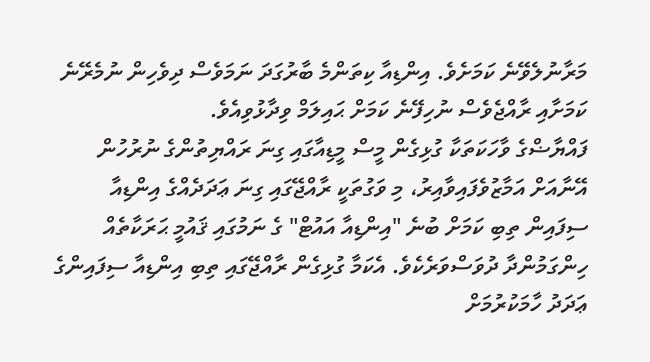މަރާނުލެވޭނެ ކަމަށެވެ. އިންޑިއާ ކިތަންމެ ބާރުގަދަ ނަމަވެސް ދިވެހިން ނުމެރޭނެ ކަމަށާއި ރާއްޖެވެސް ނުހިފޭނެ ކަމަށް ޙައިލަމް ވިދާޅުވިއެވެ.
ފައްޔާޟްގެ ވާހަކަތަކާ ގުޅިގެން މީސް މީޑިއާގައި ގިނަ ރައްޔިތުންގެ ނުރުހުން އޭނާއަށް އަމާޒުވެފައިވާއިރު، މި ވަގުތަކީ ރާއްޖޭގައި ގިނަ ޢަދަދެއްގެ އިންޑިއާ ސިފައިން ތިބި ކަމަށް ބުނެ "އިންޑިއާ އައުޓް" ގެ ނަމުގައި ޤައުމީ ޙަރަކާތެއް ހިންގަމުންދާ ދުވަސްވަރެކެވެ. އެކަމާ ގުޅިގެން ރާއްޖޭގައި ތިބި އިންޑިއާ ސިފައިންގެ ޢަދަދު ހާމަކުރުމަށް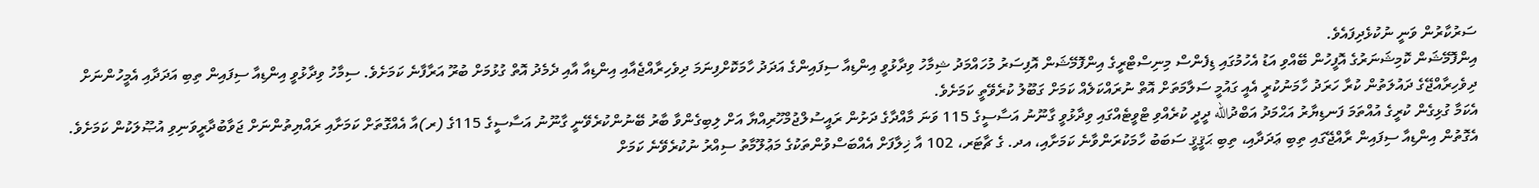ސަރުކާރުން ވަނީ ނުކުޅެދިފައެވެ.
އިންފޮމޭޝަން ކޮމިޝަނަރުގެ އޮފީހުން ބޭއްވި އަޑު އެހުމުގައި ޑިފެންސް މިނިސްޓްރީގެ އިންފޮމޭޝަން އޮފިސަރު މުހައްމަދު ޝިމާހު ވިދާޅުވީ އިންޑިއާ ސިފައިންގެ އަދަދު ހާމަކޮށްފިނަމަ ދިވެހިރާއްޖެއާއި އިންޑިއާ އާއި ދެމެދު އޮތް ގުޅުމަށް ބުރޫ އަރާފާނެ ކަމަށެވެ. ސިމާހު ވިދާޅުވީ އިންޑިއާ ސިފައިން ތިބި އަދަދާއި އެމީހުންނަށް ދިވެހިރާއްޖޭގެ ދައުލަތުން ކުރާ ހަރަދު ހާމަނުކުރީ އެއީ ގައުމީ ސަލާމަތަށް އޮތް ނުރައްކަލެއް ކަމަށް ގަބޫލު ކުރެވޭތީ ކަމަށެވެ.
އެކަމާ ގުޅިގެން ކުރީގެ އުއްތަމަ ފަނޑިޔާރު އަޙްމަދު އަބްދުالله ދީދީ ކުރެއްވި ޓްވީޓެއްގައި ވިދާޅުވީ ގާނޫނު އަސާސީގެ 115 ވަނަ މާއްދާގެ ދަށުން ރައީސުލްޖުމްހޫރިއްޔާ އަށް ލިބިގެންވާ ބާރު ބޭނުންކުރެވޭނީ ގާނޫނު އަސާސީގެ 115ގެ (ރ)އާ އެއްގޮތަށް ކަމަށާއި ރައްޔިތުންނަށް ޖަވާބުދާރީވަނިވި އުޞޫލަކުން ކަމަށެވެ. އެގޮތުން އިންޑިއާ ސިފައިން ރާއްޖޭގައި ތިބި ޢަދަދާއި، ތިބި ޙަޤީޤީ ސަބަބު ހާމަކުރަންވާނެ ކަމަށާއި، އދ. ގެ ޗާޓަރ، 102 އާ ޚިލާފަށް އެއްބަސްވުންތަކުގެ މަޢުލޫމާތު ސިއްރު ނުކުރެވޭނެ ކަމަށް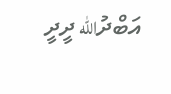އަބްދުالله ދީދީ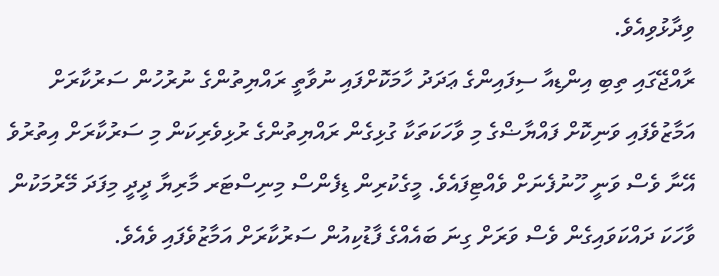ވިދާޅުވިއެވެ.
ރާއްޖޭގައި ތިބި އިންޑިއާ ސިފައިންގެ ޢަދަދު ހާމަކޮށްފައި ނުވާތީ ރައްޔިތުންގެ ނުރުހުން ސަރުކާރަށް އަމާޒުވެފައި ވަނިކޮށް ފައްޔާޟްގެ މި ވާހަކަތަކާ ގުޅިގެން ރައްޔިތުންގެ ރުޅިވެރިކަން މި ސަރުކާރަށް އިތުރުވެ އޭނާ ވެސް ވަނީ ހޫނުފެނަށް ވެއްޓިފައެވެ. މީގެކުރިން ޑިފެންސް މިނިސްޓަރ މާރިޔާ ދީދީ މިފަދަ މޭރުމަކުން ވާހަކަ ދައްކަވައިގެން ވެސް ވަރަށް ގިނަ ބައެއްގެ ފާޑުކިއުން ސަރުކާރަށް އަމާޒުވެފައި ވެއެވެ.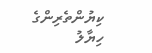ކިޔުންތެރިންގެ ހިޔާލު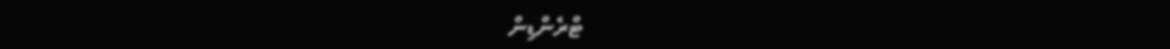ޓްރެންޑިން